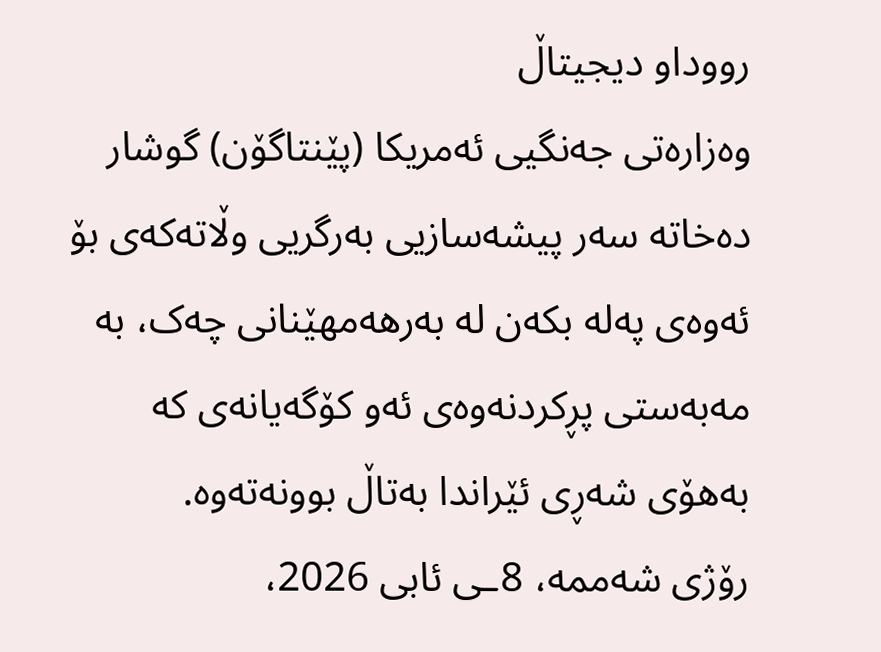رووداو دیجیتاڵ
وەزارەتی جەنگیی ئەمریکا (پێنتاگۆن) گوشار دەخاتە سەر پیشەسازیی بەرگریی وڵاتەکەی بۆ ئەوەی پەلە بکەن لە بەرهەمهێنانی چەک، بە مەبەستی پڕکردنەوەی ئەو کۆگەیانەی کە بەهۆی شەڕی ئێراندا بەتاڵ بوونەتەوە.
رۆژی شەممە، 8ـی ئابی 2026،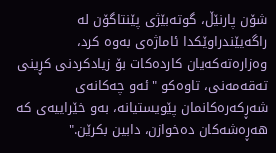شۆن پارنێڵ، گوتەبێژی پێنتاگۆن لە راگەیێندراوێکدا ئاماژەی بەوە کرد، وەزارەتەکەیان کاردەکات بۆ زیادکردنی کڕینی تەقەمەنی، تاوەکو "ئەو چەکانەی شەڕکەرەکانمان پێویستیانە، بەو خێراییەی کە هەڕەشەکان دەخوازن، دابین بکرێن."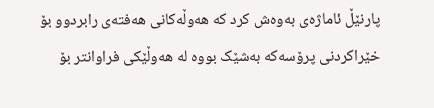پارنێڵ ئاماژەی بەوەش کرد کە هەوڵەکانی هەفتەی رابردوو بۆ خێراکردنی پرۆسەکە بەشێک بووە لە هەوڵێکی فراوانتر بۆ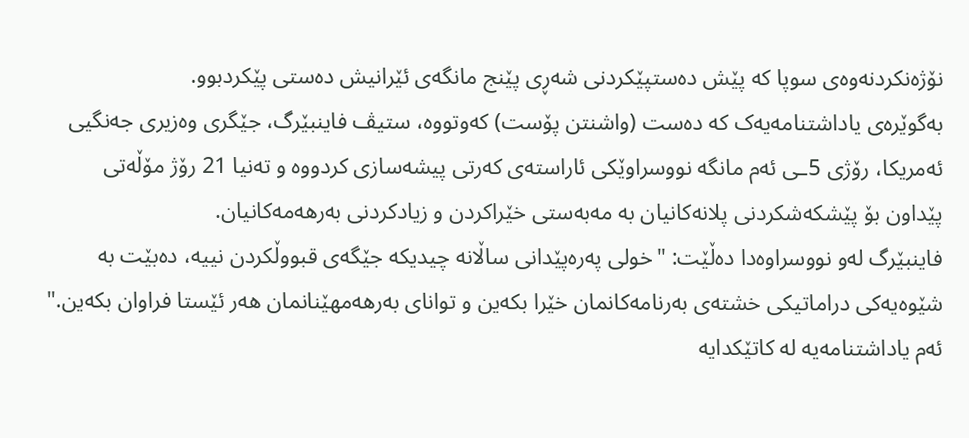نۆژەنکردنەوەی سوپا کە پێش دەستپێکردنی شەڕی پێنج مانگەی ئێرانیش دەستی پێکردبوو.
بەگوێرەی یاداشتنامەیەک کە دەست (واشنتن پۆست) کەوتووە، ستیڤ فاینبێرگ، جێگری وەزیری جەنگیی ئەمریکا، رۆژی 5ـی ئەم مانگە نووسراوێکی ئاراستەی کەرتی پیشەسازی کردووە و تەنیا 21 رۆژ مۆڵەتی پێداون بۆ پێشکەشکردنی پلانەکانیان بە مەبەستی خێراکردن و زیادکردنی بەرهەمەکانیان.
فاینبێرگ لەو نووسراوەدا دەڵێت: "خولی پەرەپێدانی ساڵانە چیدیکە جێگەی قبووڵکردن نییە، دەبێت بە شێوەیەکی دراماتیکی خشتەی بەرنامەکانمان خێرا بکەین و توانای بەرهەمهێنانمان هەر ئێستا فراوان بکەین."
ئەم یاداشتنامەیە لە کاتێکدایە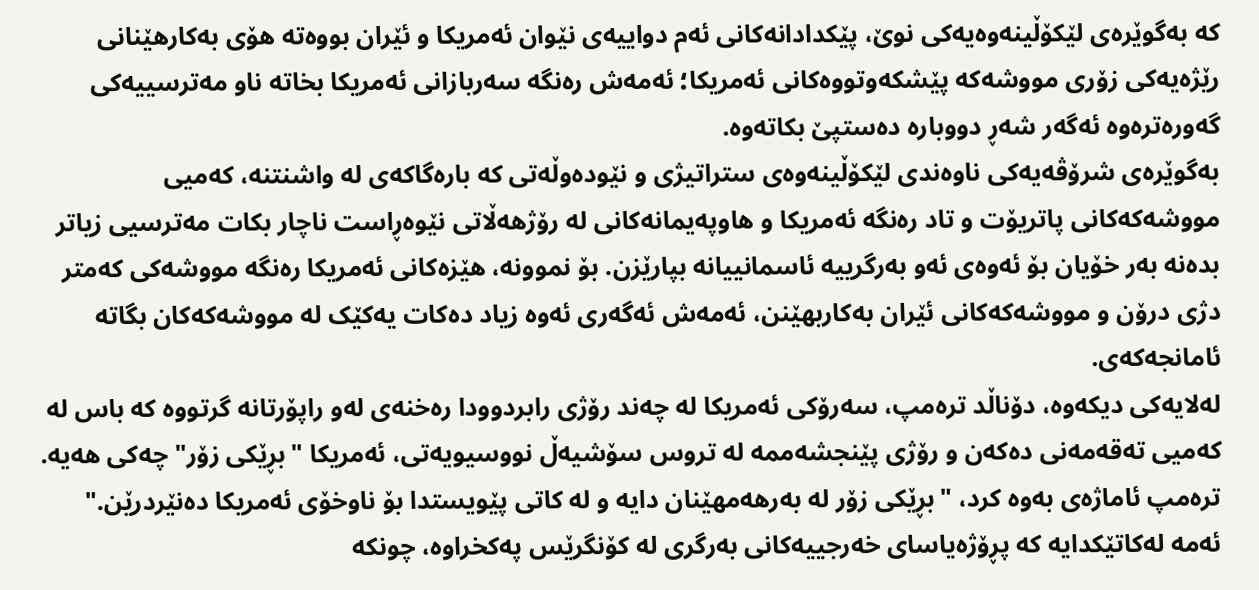کە بەگوێرەی لێکۆڵینەوەیەکی نوێ، پێکدادانەکانی ئەم دواییەی نێوان ئەمریکا و ئێران بووەتە هۆی بەکارهێنانی رێژەیەکی زۆری مووشەکە پێشکەوتووەکانی ئەمریکا؛ ئەمەش رەنگە سەربازانی ئەمریکا بخاتە ناو مەترسییەکی گەورەترەوە ئەگەر شەڕ دووبارە دەستپێ بکاتەوە.
بەگوێرەی شرۆڤەیەکی ناوەندی لێکۆڵینەوەی ستراتیژی و نێودەوڵەتی کە بارەگاکەی لە واشنتنە، کەمیی مووشەکەکانی پاتریۆت و تاد رەنگە ئەمریکا و هاوپەیمانەکانی لە رۆژهەڵاتی نێوەڕاست ناچار بکات مەترسیی زیاتر بدەنە بەر خۆیان بۆ ئەوەی ئەو بەرگرییە ئاسمانییانە بپارێزن. بۆ نموونە، هێزەکانی ئەمریکا رەنگە مووشەکی کەمتر دژی درۆن و مووشەکەکانی ئێران بەکاربهێنن، ئەمەش ئەگەری ئەوە زیاد دەکات یەکێک لە مووشەکەکان بگاتە ئامانجەکەی.
لەلایەکی دیکەوە، دۆناڵد ترەمپ، سەرۆکی ئەمریکا لە چەند رۆژی رابردوودا رەخنەی لەو راپۆرتانە گرتووە کە باس لە کەمیی تەقەمەنی دەکەن و رۆژی پێنجشەممە لە تروس سۆشیەڵ نووسیویەتی، ئەمریکا "بڕێکی زۆر" چەکی هەیە. ترەمپ ئاماژەی بەوە کرد، "بڕێکی زۆر لە بەرهەمهێنان دایە و لە کاتی پێویستدا بۆ ناوخۆی ئەمریکا دەنێردرێن."
ئەمە لەکاتێکدایە کە پڕۆژەیاسای خەرجییەکانی بەرگری لە کۆنگرێس پەکخراوە، چونکە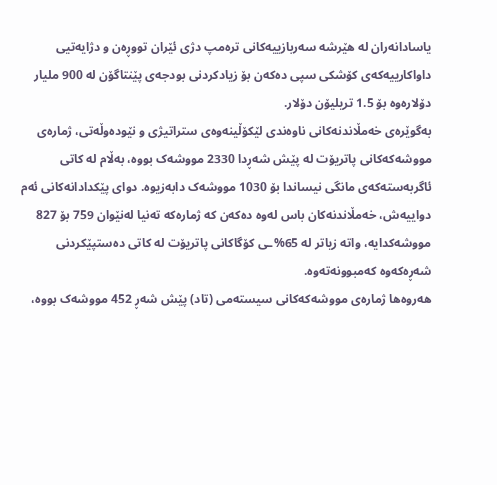یاسادانەران لە هێرشە سەربازییەکانی ترەمپ دژی ئێران تووڕەن و دژایەتیی داواکارییەکەی کۆشکی سپی دەکەن بۆ زیادکردنی بودجەی پێنتاگۆن لە 900 ملیار دۆلارەوە بۆ 1.5 تریلیۆن دۆلار.
بەگوێرەی خەمڵاندنەکانی ناوەندی لێکۆڵینەوەی ستراتیژی و نێودەوڵەتی، ژمارەی مووشەکەکانی پاتریۆت لە پێش شەڕدا 2330 مووشەک بووە، بەڵام لە کاتی ئاگربەستەکەی مانگی نیساندا بۆ 1030 مووشەک دابەزیوە. دوای پێکدادانەکانی ئەم دواییەش، خەمڵاندنەکان باس لەوە دەکەن کە ژمارەکە تەنیا لەنێوان 759 بۆ 827 مووشەکدایە، واتە زیاتر لە 65%ـی کۆگاکانی پاتریۆت لە کاتی دەستپێکردنی شەڕەکەوە کەمبوونەتەوە.
هەروەها ژمارەی مووشەکەکانی سیستەمی (تاد) پێش شەڕ 452 مووشەک بووە،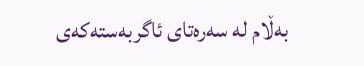بەڵام لە سەرەتای ئاگربەستەکەی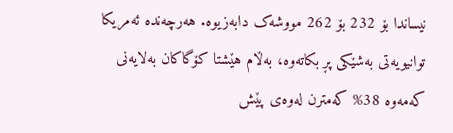نیساندا بۆ 232 بۆ 262 مووشەک دابەزیوە. هەرچەندە ئەمریکا توانیویەتی بەشێکی پڕ بکاتەوە، بەڵام هێشتا کۆگاکان بەلایەنی کەمەوە 38% کەمترن لەوەی پێش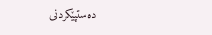دەستپێکردنی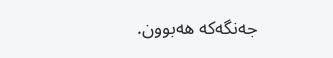جەنگەکە هەبوون.